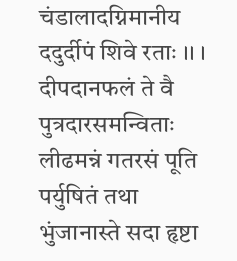चंडालादग्निमानीय ददुर्दीपं शिवे रताः ।। । दीपदानफलं ते वै पुत्रदारसमन्विताः
लीढमन्नं गतरसं पूति पर्युषितं तथा
भुंजानास्ते सदा हृष्टा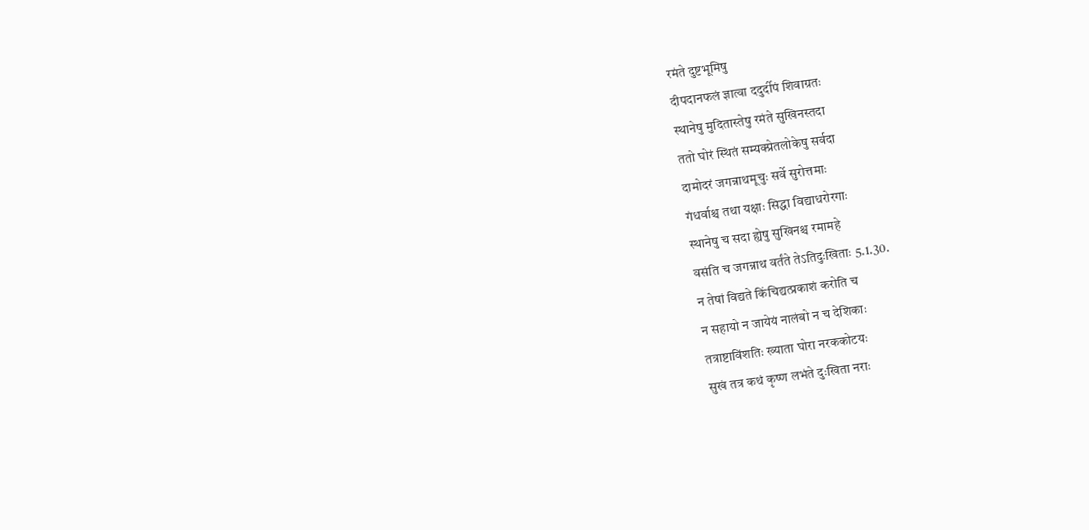रमंते दुष्टभूमिषु
दीपदानफलं ज्ञात्वा ददुर्दीपं शिवाग्रतः
स्थानेषु मुदितास्तेषु रमंते सुखिनस्तदा
ततो घोरं स्थितं सम्यक्प्रेतलोकेषु सर्वदा
दामोदरं जगन्नाथमूचुः सर्वे सुरोत्तमाः
गंधर्वाश्च तथा यक्षाः सिद्धा विद्याधरोरगाः
स्थानेषु च सदा ह्येषु सुखिनश्च रमामहे
वसंति च जगन्नाथ वर्तंते तेऽतिदुःखिताः 5.1.30.
न तेषां विद्यते किंचिद्यत्प्रकाशं करोति च
न सहायो न जायेयं नालंबो न च देशिकाः
तत्राष्टाविंशतिः ख्याता घोरा नरककोटयः
सुखं तत्र कथं कृष्ण लभंते दुःखिता नराः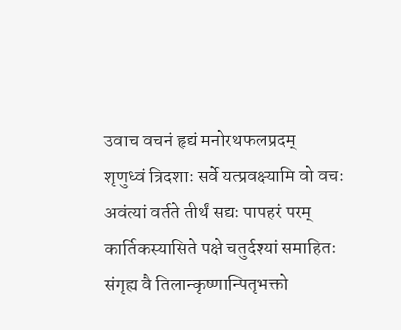उवाच वचनं हृद्यं मनोरथफलप्रदम्
शृणुध्वं त्रिदशाः सर्वे यत्प्रवक्ष्यामि वो वचः
अवंत्यां वर्तते तीर्थं सद्यः पापहरं परम्
कार्तिकस्यासिते पक्षे चतुर्दश्यां समाहितः
संगृह्य वै तिलान्कृष्णान्पितृभक्तो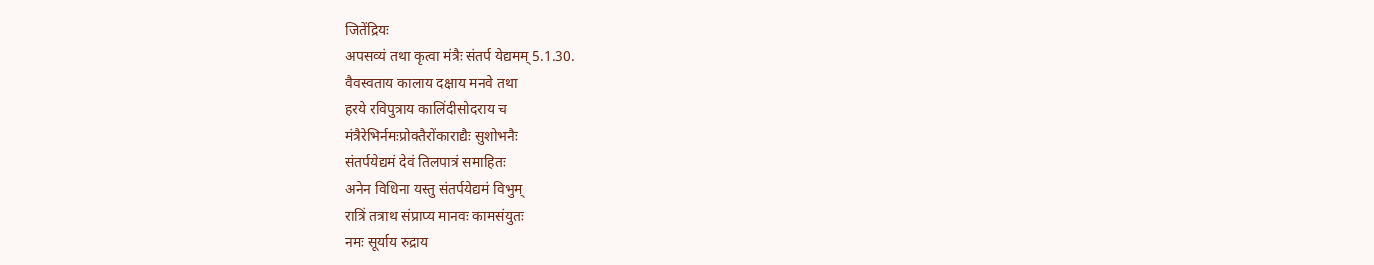जितेंद्रियः
अपसव्यं तथा कृत्वा मंत्रैः संतर्प येद्यमम् 5.1.30.
वैवस्वताय कालाय दक्षाय मनवे तथा
हरये रविपुत्राय कालिंदीसोदराय च
मंत्रैरेभिर्नमःप्रोक्तैरोंकाराद्यैः सुशोभनैः
संतर्पयेद्यमं देवं तिलपात्रं समाहितः
अनेन विधिना यस्तु संतर्पयेद्यमं विभुम्
रात्रिं तत्राथ संप्राप्य मानवः कामसंयुतः
नमः सूर्याय रुद्राय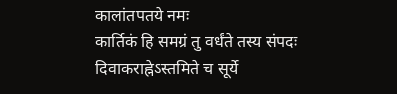कालांतपतये नमः
कार्तिकं हि समग्रं तु वर्धंते तस्य संपदः
दिवाकराह्नेऽस्तमिते च सूर्ये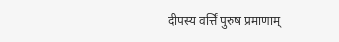दीपस्य वर्त्तिं पुरुष प्रमाणाम्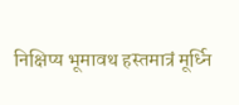निक्षिप्य भूमावथ हस्तमात्रं मूर्ध्नि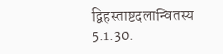द्विहस्ताष्टदलान्वितस्य 5.1.30.